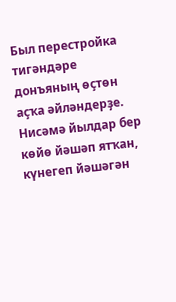Был перестройка тигәндәре донъяның өҫтөн аҫҡа әйләндерҙе. Нисәмә йылдар бер көйө йәшәп ятҡан, күнегеп йәшәгән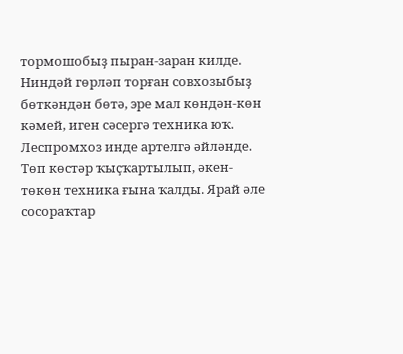тормошобыҙ пыран-заран килде. Ниндәй гөрләп торған совхозыбыҙ бөткәндән бөтә, эре мал көндән-көн кәмей, иген сәсергә техника юҡ. Леспромхоз инде артелгә әйләнде. Төп көстәр ҡыҫҡартылып, әкен-төкөн техника ғына ҡалды. Ярай әле сосораҡтар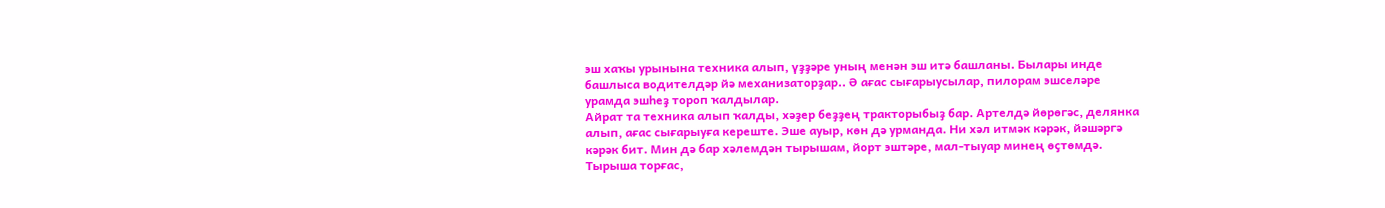эш хаҡы урынына техника алып, үҙҙәре уның менән эш итә башланы. Былары инде башлыса водителдәр йә механизаторҙар.. Ә ағас сығарыусылар, пилорам эшселәре урамда эшһеҙ тороп ҡалдылар.
Айрат та техника алып ҡалды, хәҙер беҙҙең тракторыбыҙ бар. Артелдә йөрөгәс, делянка алып, ағас сығарыуға кереште. Эше ауыр, көн дә урманда. Ни хәл итмәк кәрәк, йәшәргә кәрәк бит. Мин дә бар хәлемдән тырышам, йорт эштәре, мал-тыуар минең өҫтөмдә. Тырыша торғас,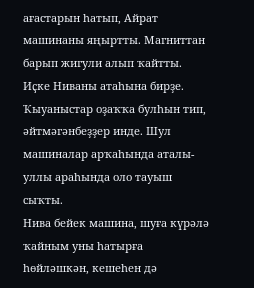ағастарын һатып, Айрат машинаны яңыртты. Магниттан барып жигули алып ҡайтты. Иҫке Ниваны атаһына бирҙе. Ҡыуаныстар оҙаҡҡа булһын тип, әйтмәгәнбеҙҙер инде. Шул машиналар арҡаһында аталы-уллы араһында оло тауыш сыҡты.
Нива бейек машина, шуға күрәлә ҡайным уны һатырға һөйләшкән, кешеһен дә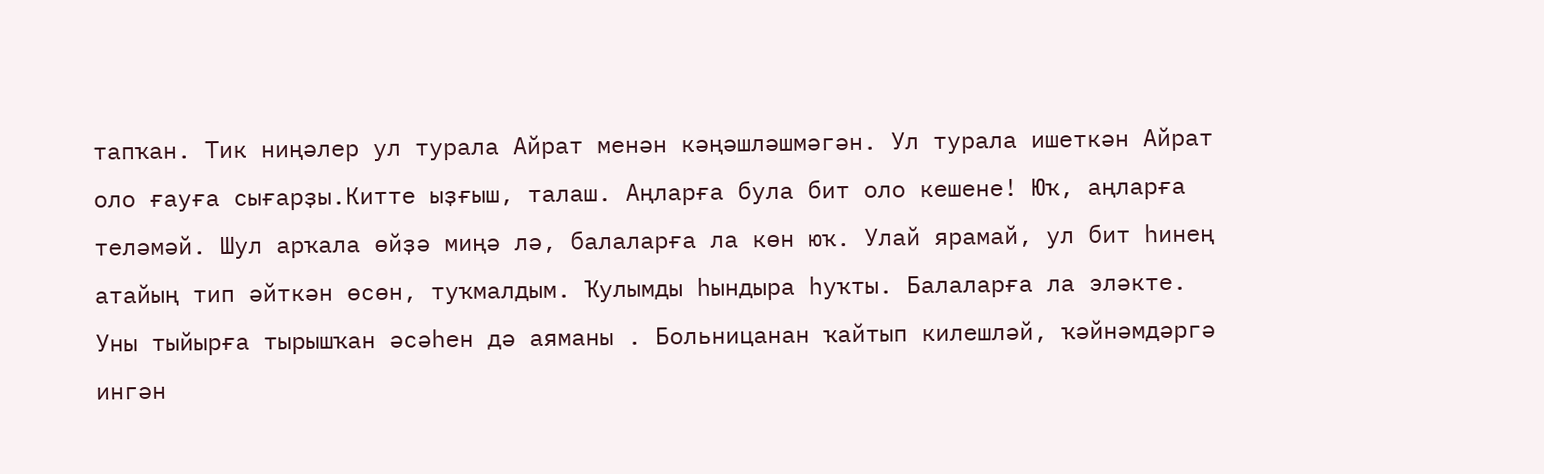тапҡан. Тик ниңәлер ул турала Айрат менән кәңәшләшмәгән. Ул турала ишеткән Айрат оло ғауға сығарҙы.Китте ыҙғыш, талаш. Аңларға була бит оло кешене! Юҡ, аңларға теләмәй. Шул арҡала өйҙә миңә лә, балаларға ла көн юҡ. Улай ярамай, ул бит һинең атайың тип әйткән өсөн, туҡмалдым. Ҡулымды һындыра һуҡты. Балаларға ла эләкте. Уны тыйырға тырышҡан әсәһен дә аяманы . Больницанан ҡайтып килешләй, ҡәйнәмдәргә ингән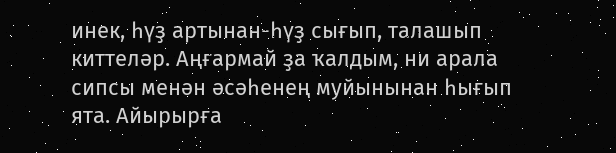инек, һүҙ артынан-һүҙ сығып, талашып киттеләр. Аңғармай ҙа ҡалдым, ни арала сипсы менән әсәһенең муйынынан һығып ята. Айырырға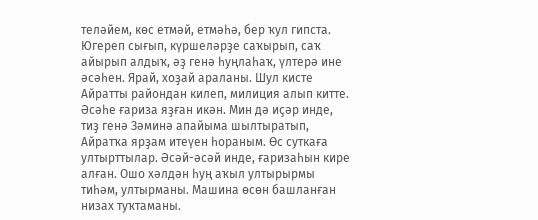теләйем, көс етмәй, етмәһә, бер ҡул гипста. Югереп сығып, күршеләрҙе саҡырып, саҡ айырып алдыҡ, әҙ генә һуңлаһаҡ, үлтерә ине әсәһен. Ярай, хоҙай араланы. Шул кисте Айратты райондан килеп, милиция алып китте. Әсәһе ғариза яҙған икән. Мин дә иҫәр инде, тиҙ генә Зәминә апайыма шылтыратып, Айратҡа ярҙам итеүен һораным. Өс суткаға ултырттылар. Әсәй-әсәй инде, ғаризаһын кире алған. Ошо хәлдән һуң аҡыл ултырырмы тиһәм, ултырманы. Машина өсөн башланған низах туҡтаманы.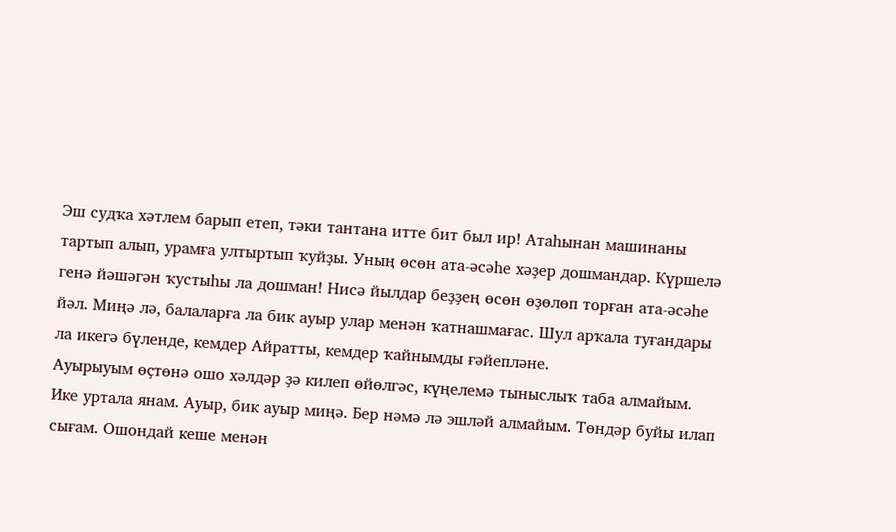Эш судҡа хәтлем барып етеп, тәки тантана итте бит был ир! Атаһынан машинаны тартып алып, урамға ултыртып ҡуйҙы. Уның өсөн ата-әсәһе хәҙер дошмандар. Күршелә генә йәшәгән ҡустыһы ла дошман! Нисә йылдар беҙҙең өсөн өҙөлөп торған ата-әсәһе йәл. Миңә лә, балаларға ла бик ауыр улар менән ҡатнашмағас. Шул арҡала туғандары ла икегә бүленде, кемдер Айратты, кемдер ҡайнымды ғәйепләне.
Ауырыуым өҫтөнә ошо хәлдәр ҙә килеп өйөлгәс, күңелемә тыныслыҡ таба алмайым. Ике уртала янам. Ауыр, бик ауыр миңә. Бер нәмә лә эшләй алмайым. Төндәр буйы илап сығам. Ошондай кеше менән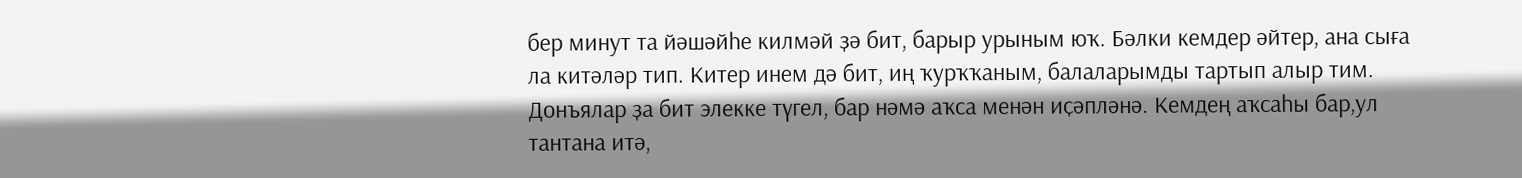бер минут та йәшәйһе килмәй ҙә бит, барыр урыным юҡ. Бәлки кемдер әйтер, ана сыға ла китәләр тип. Китер инем дә бит, иң ҡурҡҡаным, балаларымды тартып алыр тим. Донъялар ҙа бит элекке түгел, бар нәмә аҡса менән иҫәпләнә. Кемдең аҡсаһы бар,ул тантана итә,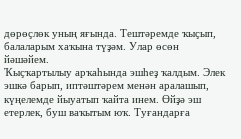дөрөҫлөк уның яғында. Тештәремде ҡыҫып, балаларым хаҡына түҙәм. Улар өсөн йәшәйем.
Ҡыҫҡартылыу арҡаһында эшһеҙ ҡалдым. Элек эшкә барып, иптәштәрем менән аралашып, күңелемде йыуатып ҡайта инем. Өйҙә эш етерлек, буш ваҡытым юҡ. Туғандарға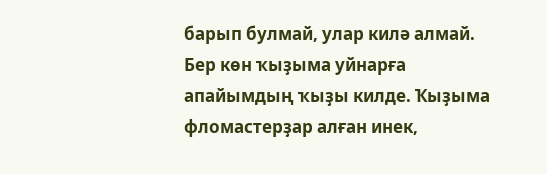барып булмай, улар килә алмай. Бер көн ҡыҙыма уйнарға апайымдың ҡыҙы килде. Ҡыҙыма фломастерҙар алған инек,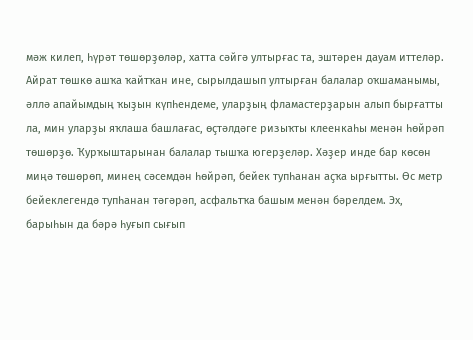мәж килеп, һүрәт төшөрҙөләр, хатта сәйгә ултырғас та, эштәрен дауам иттеләр. Айрат төшкө ашҡа ҡайтҡан ине, сырылдашып ултырған балалар оҡшаманымы, әллә апайымдың ҡыҙын күпһендеме, уларҙың фламастерҙарын алып бырғатты ла, мин уларҙы яҡлаша башлағас, өҫтәлдәге ризыҡты клеенкаһы менән һөйрәп төшөрҙө. Ҡурҡыштарынан балалар тышҡа югерҙеләр. Хәҙер инде бар көсөн миңә төшөрөп, минең сәсемдән һөйрәп, бейек тупһанан аҫҡа ырғытты. Өс метр бейеклегендә тупһанан тәгәрәп, асфальтҡа башым менән бәрелдем. Эх, барыһын да бәрә һуғып сығып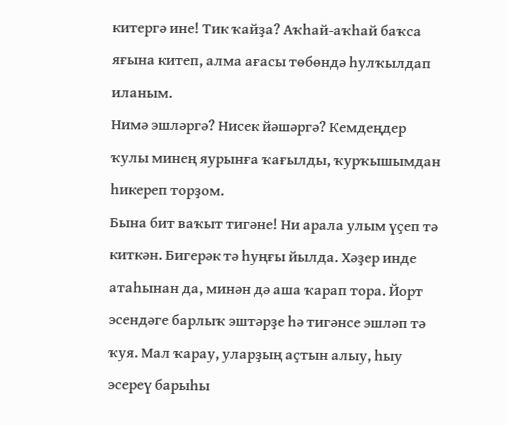китергә ине! Тик ҡайҙа? Аҡһай-аҡһай баҡса яғына китеп, алма ағасы төбөндә һулҡылдап иланым.
Нимә эшләргә? Нисек йәшәргә? Кемдеңдер ҡулы минең яурынға ҡағылды, ҡурҡышымдан һикереп торҙом.
Бына бит ваҡыт тигәне! Ни арала улым үҫеп тә киткән. Бигерәк тә һуңғы йылда. Хәҙер инде атаһынан да, минән дә аша ҡарап тора. Йорт эсендәге барлыҡ эштәрҙе һә тигәнсе эшләп тә ҡуя. Мал ҡарау, уларҙың аҫтын алыу, һыу эсереү барыһы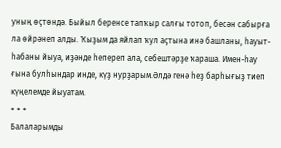уның өҫтөндә. Быйыл беренсе тапҡыр салғы тотоп, бесән сабырға ла өйрәнеп алды. Ҡыҙым да яйлап ҡул аҫтына инә башланы, һауыт-һабаны йыуа, иҙәнде һепереп ала, себештәрҙе ҡараша. Имен-һау ғына булһындар инде, күҙ нурҙарым.Әлдә генә һеҙ барһығыҙ тиеп күңелемде йыуатам.
+ + +
Балаларымды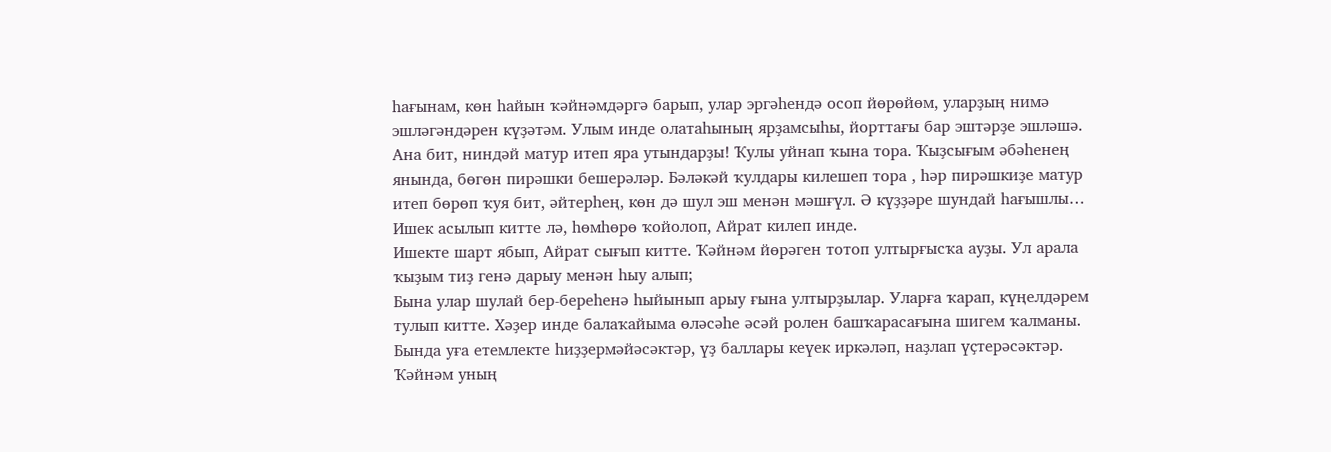һағынам, көн һайын ҡәйнәмдәргә барып, улар эргәһендә осоп йөрөйөм, уларҙың нимә эшләгәндәрен күҙәтәм. Улым инде олатаһының ярҙамсыһы, йорттағы бар эштәрҙе эшләшә. Ана бит, ниндәй матур итеп яра утындарҙы! Ҡулы уйнап ҡына тора. Ҡыҙсығым әбәһенең янында, бөгөн пирәшки бешерәләр. Бәләкәй ҡулдары килешеп тора , һәр пирәшкиҙе матур итеп бөрөп ҡуя бит, әйтерһең, көн дә шул эш менән мәшғүл. Ә күҙҙәре шундай һағышлы…
Ишек асылып китте лә, һөмһөрө ҡойолоп, Айрат килеп инде.
Ишекте шарт ябып, Айрат сығып китте. Ҡәйнәм йөрәген тотоп ултырғысҡа ауҙы. Ул арала ҡыҙым тиҙ генә дарыу менән һыу алып;
Бына улар шулай бер-береһенә һыйынып арыу ғына ултырҙылар. Уларға ҡарап, күңелдәрем тулып китте. Хәҙер инде балаҡайыма өләсәһе әсәй ролен башҡарасағына шигем ҡалманы. Бында уға етемлекте һиҙҙермәйәсәктәр, үҙ баллары кеүек иркәләп, наҙлап үҫтерәсәктәр.
Ҡәйнәм уның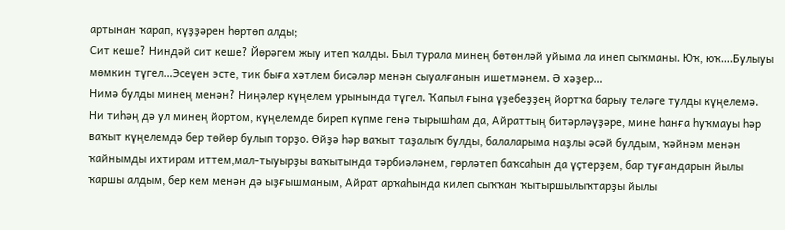артынан ҡарап, күҙҙәрен һөртөп алды;
Сит кеше? Ниндәй сит кеше? Йөрәгем жыу итеп ҡалды. Был турала минең бөтөнләй уйыма ла инеп сыҡманы. Юҡ, юҡ….Булыуы мөмкин түгел…Эсеүен эсте, тик быға хәтлем бисәләр менән сыуалғанын ишетмәнем. Ә хәҙер…
Нимә булды минең менән? Ниңәлер күңелем урынында түгел. Ҡапыл ғына үҙебеҙҙең йортҡа барыу теләге тулды күңелемә. Ни тиһәң дә ул минең йортом, күңелемде биреп күпме генә тырышһам да, Айраттың битәрләүҙәре, мине һанға һуҡмауы һәр ваҡыт күңелемдә бер төйөр булып торҙо. Өйҙә һәр ваҡыт таҙалыҡ булды, балаларыма наҙлы әсәй булдым, ҡәйнәм менән ҡайнымды ихтирам иттем,мал-тыуырҙы ваҡытында тәрбиәләнем, гөрләтеп баҡсаһын да үҫтерҙем, бар туғандарын йылы ҡаршы алдым, бер кем менән дә ыҙғышманым, Айрат арҡаһында килеп сыҡҡан ҡытыршылыҡтарҙы йылы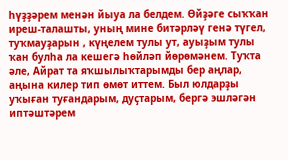һүҙҙәрем менән йыуа ла белдем. Өйҙәге сыҡҡан иреш-талашты, уның мине битәрләү генә түгел, туҡмауҙарын , күңелем тулы ут, ауыҙым тулы ҡан булһа ла кешегә һөйләп йөрөмәнем. Туҡта әле, Айрат та яҡшылыҡтарымды бер аңлар, аңына килер тип өмөт иттем. Был юлдарҙы уҡыған туғандарым, дуҫтарым, бергә эшләгән иптәштәрем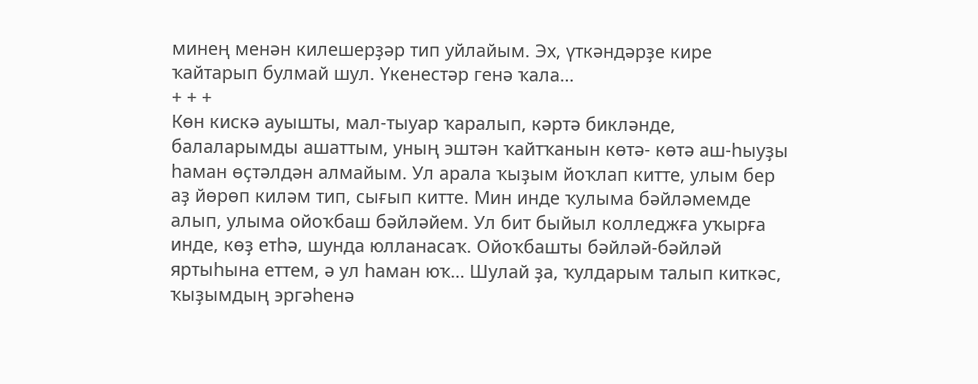минең менән килешерҙәр тип уйлайым. Эх, үткәндәрҙе кире ҡайтарып булмай шул. Үкенестәр генә ҡала…
+ + +
Көн кискә ауышты, мал-тыуар ҡаралып, кәртә бикләнде, балаларымды ашаттым, уның эштән ҡайтҡанын көтә- көтә аш-һыуҙы һаман өҫтәлдән алмайым. Ул арала ҡыҙым йоҡлап китте, улым бер аҙ йөрөп киләм тип, сығып китте. Мин инде ҡулыма бәйләмемде алып, улыма ойоҡбаш бәйләйем. Ул бит быйыл колледжға уҡырға инде, көҙ етһә, шунда юлланасаҡ. Ойоҡбашты бәйләй-бәйләй яртыһына еттем, ә ул һаман юҡ… Шулай ҙа, ҡулдарым талып киткәс, ҡыҙымдың эргәһенә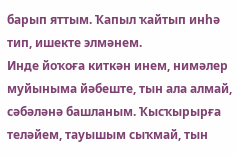барып яттым. Ҡапыл ҡайтып инһә тип, ишекте элмәнем.
Инде йоҡоға киткән инем, нимәлер муйыныма йәбеште, тын ала алмай, сәбәләнә башланым. Ҡысҡырырға теләйем, тауышым сыҡмай, тын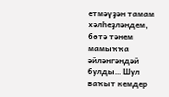етмәүҙән тамам хәлһеҙләндем, бөтә тәнем мамыҡҡа әйләнгәндәй булды… Шул ваҡыт кемдер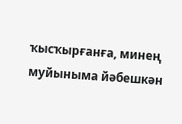ҡысҡырғанға, минең муйыныма йәбешкән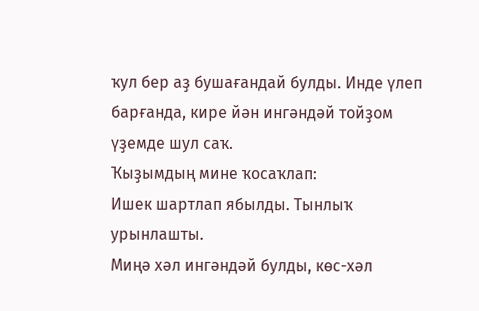ҡул бер аҙ бушағандай булды. Инде үлеп барғанда, кире йән ингәндәй тойҙом үҙемде шул саҡ.
Ҡыҙымдың мине ҡосаҡлап:
Ишек шартлап ябылды. Тынлыҡ урынлашты.
Миңә хәл ингәндәй булды, көс-хәл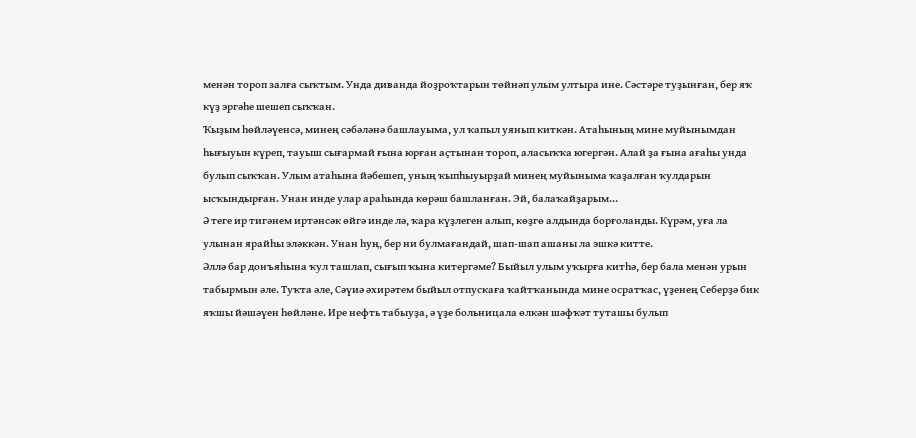менән тороп залға сыҡтым. Унда диванда йоҙроҡтарын төйнәп улым ултыра ине. Сәстәре туҙынған, бер яҡ күҙ эргәһе шешеп сыҡҡан.
Ҡыҙым һөйләүенсә, минең сәбәләнә башлауыма, ул ҡапыл уянып киткән. Атаһының мине муйынымдан һығыуын күреп, тауыш сығармай ғына юрған аҫтынан тороп, аласыҡҡа югергән. Алай ҙа ғына ағаһы унда булып сыҡҡан. Улым атаһына йәбешеп, уның ҡыпһыуырҙай минең муйыныма ҡаҙалған ҡулдарын ысҡындырған. Унан инде улар араһында көрәш башланған. Эй, балаҡайҙарым…
Ә теге ир тигәнем иртәнсәк өйгә инде лә, ҡара күҙлеген алып, көҙгө алдында борғоланды. Күрәм, уға ла улынан ярайһы эләккән. Унан һуң, бер ни булмағандай, шап-шап ашаны ла эшкә китте.
Әллә бар донъяһына ҡул ташлап, сығып ҡына китергәме? Быйыл улым уҡырға китһә, бер бала менән урын табырмын әле. Туҡта әле, Сәүиә әхирәтем быйыл отпускаға ҡайтҡанында мине осратҡас, үҙенең Себерҙә бик яҡшы йәшәүен һөйләне. Ире нефть табыуҙа, ә үҙе больницала өлкән шәфҡәт туташы булып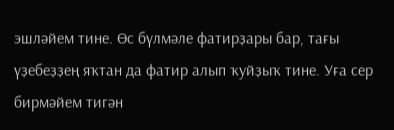эшләйем тине. Өс бүлмәле фатирҙары бар, тағы үҙебеҙҙең яҡтан да фатир алып ҡуйҙыҡ тине. Уға сер бирмәйем тигән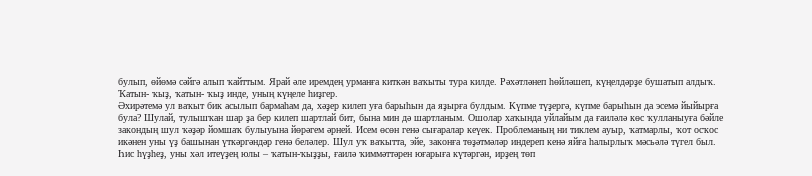булып, өйөмә сәйгә алып ҡайттым. Ярай әле иремдең урманға киткән ваҡыты тура килде. Рәхәтләнеп һөйләшеп, күңелдәрҙе бушатып алдыҡ. Ҡатын- ҡыҙ, ҡатын- ҡыҙ инде, уның күңеле һиҙгер.
Әхирәтемә ул ваҡыт бик асылып бармаһам да, хәҙер килеп уға барыһын да яҙырға булдым. Күпме түҙергә, күпме барыһын да эсемә йыйырға була? Шулай, тулышҡан шар ҙа бер килеп шартлай бит, бына мин дә шартланым. Ошолар хаҡында уйлайым да ғаиләлә көс ҡулланыуға бәйле закондың шул ҡәҙәр йомшаҡ булыуына йөрәгем әрней. Исем өсөн генә сығаралар кеүек. Проблеманың ни тиклем ауыр, ҡатмарлы, ҡот осҡос икәнен уны үҙ башынан үткәргәндәр генә беләлер. Шул уҡ ваҡытта, эйе, законға төҙәтмәләр индереп кенә яйға һалырлыҡ мәсьәлә түгел был. Һис һүҙһеҙ, уны хәл итеүҙең юлы – ҡатын-ҡыҙҙы, ғаилә ҡиммәттәрен юғарыға күтәргән, ирҙең төп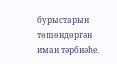бурыстарын төшөндөргән иман тәрбиәһе.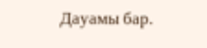Дауамы бар.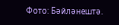Фото: Бәйләнештә.